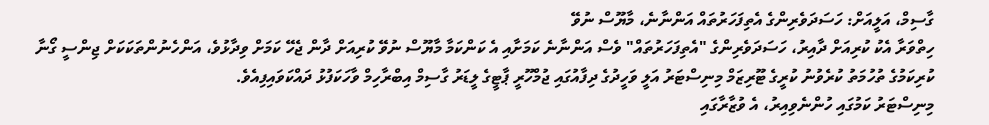ގާސިމް، އަލީއަށް: ހަސަދަވެރިންގެ އެތިފަހަރުތައް އަންނާނެ، މާޔޫސް ނުވޭ
ހިތްވަރާ އެކު ކުރިއަށް ދާއިރު، ހަސަދަވެރިންގެ "އެތިފަހަރުތައް" ވެސް އަންނާނެ ކަމަށާއި އެ ކަންކަމާ މާޔޫސް ނުވޭ ކުރިއަށް ދާން ޖެހޭ ކަމަށް ވިދާޅުވެ، އަންހެނުންތަކަކަށް ޖިންސީ ގޯނާ ކުރިކަމުގެ ތުހުމަތު ކުރެވުނު ކުރީގެ ޓޫރިޒަމް މިނިސްޓަރު އަލީ ވަހީދުގެ ދިފާއުގައި ޖުމްހޫރީ ޕާޓީގެ ލީޑަރު ގާސިމް އިބްރާހިމް ވާހަކަފުޅު ދައްކަވައިފިއެވެ.
މިނިސްޓަރު ކަމުގައި ހުންނެވިއިރު، އެ ވުޒާރާގައި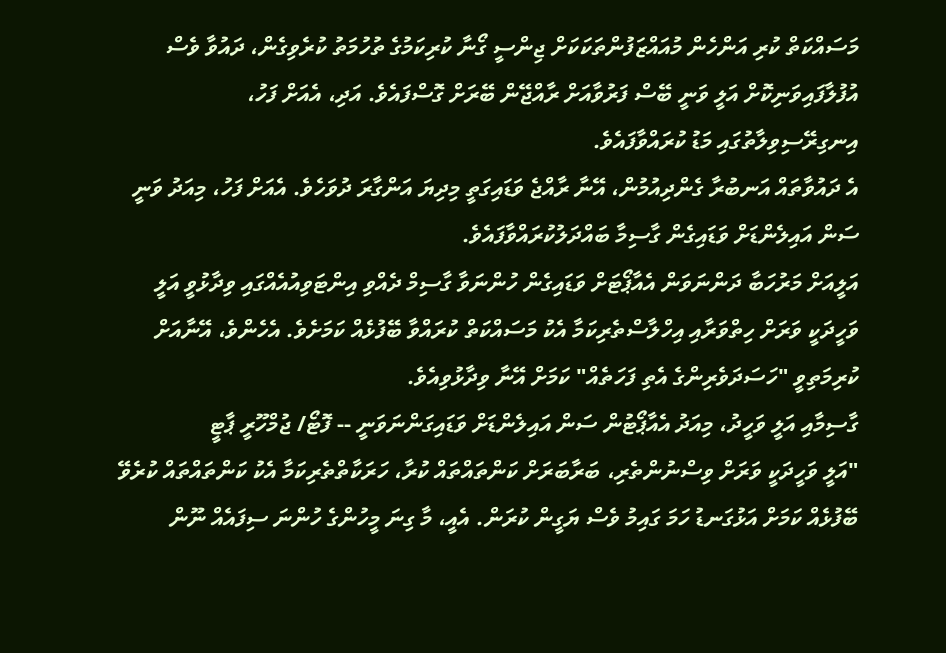މަސައްކަތް ކުރި އަންހެން މުއައްޒަފުންތަކަކަށް ޖިންސީ ގޯނާ ކުރިކަމުގެ ތުހުމަތު ކުރެވިގެން، ދައުވާ ވެސް އުފުލާފައިވަނިކޮށް އަލީ ވަނީ ބޭސް ފަރުވާއަށް ރާއްޖޭން ބޭރަށް ގޮސްފައެވެ. އަދި، އެއަށް ފަހު، އިނގިރޭސިވިލާތުގައި މަޑު ކުރައްވާފައެވެ.
އެ ދައުވާތައް އަނބުރާ ގެންދިއުމުން، އޭނާ ރާއްޖެ ވަޑައިގަތީ މިދިޔަ އަންގާރަ ދުވަހެވެ. އެއަށް ފަހު، މިއަދު ވަނީ ސަން އައިލެންޑަށް ވަޑައިގެން ގާސިމާ ބައްދަލުކުރައްވާފައެވެ.
އަލީއަށް މަރުހަބާ ދަންނަވަން އެއާޕޯޓަށް ވަޑައިގެން ހުންނަވާ ގާސިމް ދެއްވި އިންޓަވިއުއެއްގައި ވިދާޅުވީ އަލީ ވަހީދަކީ ވަރަށް ހިތްވަރާއި އިހްލާސްތެރިކަމާ އެކު މަސައްކަތް ކުރައްވާ ބޭފުޅެއް ކަމަށެވެ. އެހެންވެ، އޭނާއަށް ކުރިމަތިވީ "ހަސަދަވެރިންގެ އެތި ފަހަތެއް" ކަމަށް އޭނާ ވިދާޅުވިއެވެ.
ގާސިމާއި އަލީ ވަހީދު، މިއަދު އެއާޕޯޓުން ސަން އައިލެންޑަށް ވަޑައިގަންނަވަނީ -- ފޮޓޯ/ ޖުމްހޫރީ ޕާޓީ
"އަލީ ވަހީދަކީ ވަރަށް ވިސްނުންތެރި، ބަރާބަރަށް ކަންތައްތައް ކުރާ، ހަރަކާތްތެރިކަމާ އެކު ކަންތައްތައް ކުރެވޭ ބޭފުޅެއް ކަމަށް އަޅުގަނޑު ހަމަ ގައިމު ވެސް ޔަގީން ކުރަން. އެއީ، މާ ގިނަ މީހުންގެ ހުންނަ ސިފައެއް ނޫން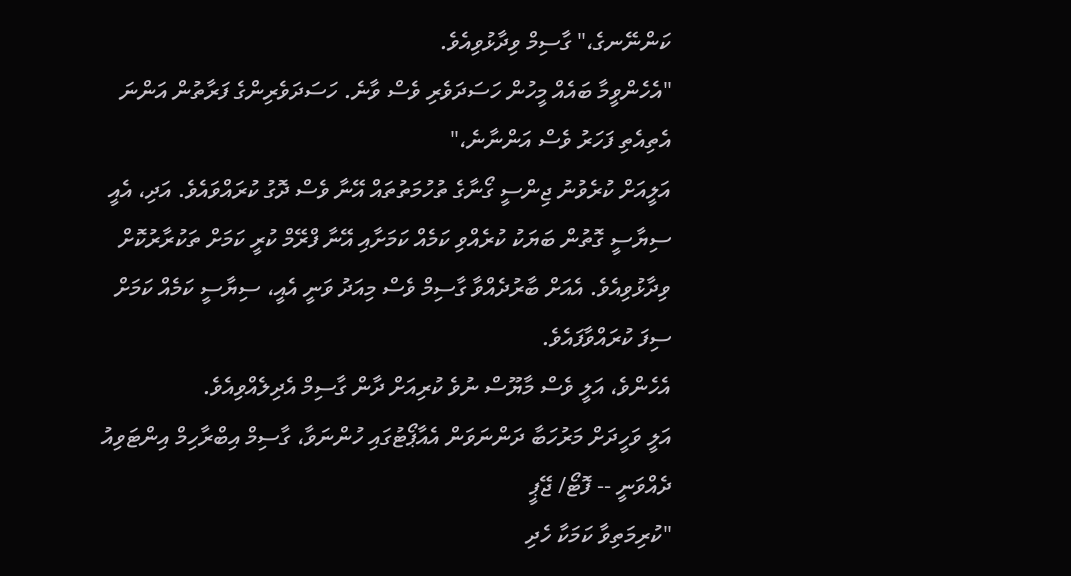ކަންނޭނގެ،" ގާސިމް ވިދާޅުވިއެވެ.
"އެހެންވީމާ ބައެއް މީހުން ހަސަދަވެރި ވެސް ވާނެ. ހަސަދަވެރިންގެ ފަރާތުން އަންނަ އެތިއެތި ފަހަރު ވެސް އަންނާނެ،"
އަލީއަށް ކުރެވުނު ޖިންސީ ގޯނާގެ ތުހުމަތުތައް އޭނާ ވެސް ދޮގު ކުރައްވައެވެ. އަދި، އެއީ ސިޔާސީ ގޮތުން ބަޔަކު ކުރެއްވި ކަމެއް ކަމަށާއި އޭނާ ފްރޭމް ކުރީ ކަމަށް ތަކުރާރުކޮށް ވިދާޅުވިއެވެ. އެއަށް ބާރުދެއްވާ ގާސިމް ވެސް މިއަދު ވަނީ އެއީ، ސިޔާސީ ކަމެއް ކަމަށް ސިފަ ކުރައްވާފައެވެ.
އެހެންވެ، އަލީ ވެސް މާޔޫސް ނުވެ ކުރިއަށް ދާން ގާސިމް އެދިލެއްވިއެވެ.
އަލީ ވަހީދަށް މަރުހަބާ ދަންނަވަން އެއާޕޯޓުގައި ހުންނަވާ، ގާސިމް އިބްރާހިމް އިންޓަވިއު ދެއްވަނީ -- ފޮޓޯ/ ޖޭޕީ
"ކުރިމަތިވާ ކަމަކާ ހެދި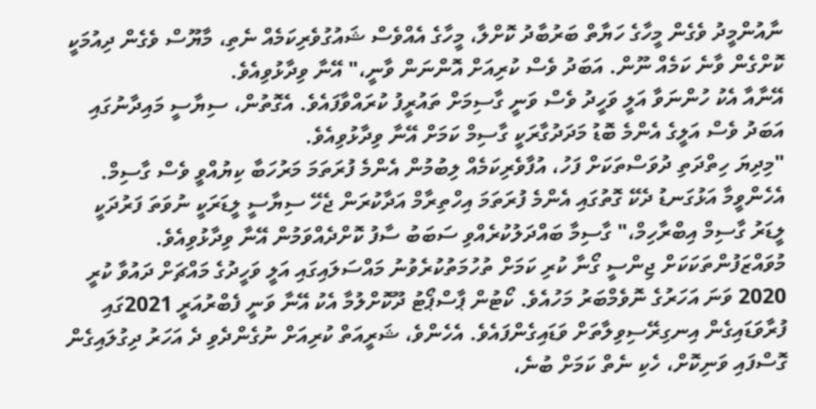ނާއުންމީދު ވެގެން މީހާގެ ހަޔާތް ބަރުބާދު ކޮށްލާ، މީހާގެ އެއްވެސް ޝައުގުވެރިކަމެއް ނެތި، މާޔޫސް ވެގެން ދިއުމަކީ ކޮށްގެން ވާނެ ކަމެއް ނޫން. އަބަދު ވެސް ކުރިއަށް އޮންނަން ވާނީ،" އޭނާ ވިދާޅުވިއެވެ.
އޭނާއާ އެކު ހުންނަވާ އަލީ ވަހީދު ވެސް ވަނީ ގާސިމަށް ތައުރީފު ކުރައްވާފައެވެ. އެގޮތުން، ސިޔާސީ މައިދާނުގައި އަބަދު ވެސް އަލީގެ އެންމެ ބޮޑު މަދަދުގާރަކީ ގާސިމް ކަމަށް އޭނާ ވިދާޅުވިއެވެ.
"މިދިޔަ ހިތްދަތި ދުވަސްތަކަށް ފަހު، އުފާވެރިކަމެއް ލިބުމުން އެންމެ ފުރަތަމަ މަރުހަބާ ކިޔުއްވީ ވެސް ގާސިމް. އެހެންވީމާ އަޅުގަނޑު ދެކޭ ގޮތުގައި އެންމެ ފުރަތަމަ އިހްތިރާމް އަދާކުރަން ޖެހޭ ސިޔާސީ ލީޑަރަކީ ނުވަތަ ފަރުދަކީ ލީޑަރު ގާސިމް އިބްރާހިމް،" ގާސިމާ ބައްދަލުކުރެއްވި ސަބަބު ސާފު ކޮށްދެއްވަމުން އޭނާ ވިދާޅުވިއެވެ.
މުވައްޒަފުންތަކަކަށް ޖިންސީ ގޯނާ ކުރި ކަމަށް ތުހުމަތުކުރެވުނު މައްސަލައިގައި އަލީ ވަހީދުގެ މައްޗަށް ދައުވާ ކުރީ 2020 ވަނަ އަހަރުގެ ނޮވެމްބަރު މަހުއެވެ. ކޯޓުން ޕާސްޕޯޓު ދޫކޮށްލުމާ އެކު އޭނާ ވަނީ ފެބްރުއަރީ 2021ގައި ފުރާވަޑައިގެން އިނގިރޭސިވިލާތަށް ވަޑައިގެންފައެވެ. އެހެންވެ، ޝަރީއަތް ކުރިއަށް ނުގެންދެވި ދެ އަހަރު ދިގުލައިގެން ގޮސްފައި ވަނިކޮށް، ހެކި ނެތް ކަމަށް ބުނެ،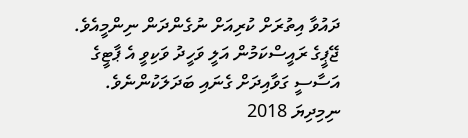ދައުވާ އިތުރަށް ކުރިއަށް ނުގެންދަން ނިންމީއެވެ.
ޖޭޕީގެ ރައީސްކަމުން އަލީ ވަހީދު ވަކިވީ އެ ޕާޓީގެ އަސާސީ ގަވާއިދަށް ގެނައި ބަދަލަކުންނެވެ.
ނިމިދިޔަ 2018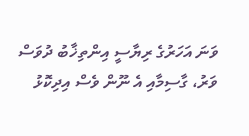ވަނަ އަހަރުގެ ރިޔާސީ އިންތިޚާބު ދުވަސް ވަރު، ގާސިމާއި އެ ނޫން ވެސް އިދިކޮޅު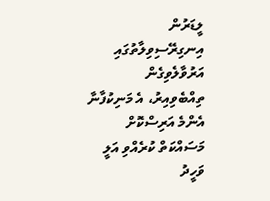ލީޑަރުން އިނގިރޭސިވިލާތުގައި އަރުވާލެވިގެން ތިއްބެވިއިރު، އެ މަނިކުފާނާ އެންމެ އަރިސްކޮށް މަސައްކަތް ކުރެއްވި އަލީ ވަހީދު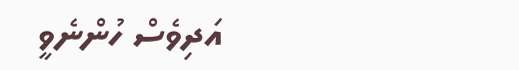އަދިވެސް ހުންނެވީ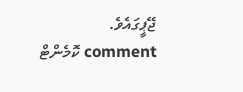ޖޭޕީގައެވެ.
comment ކޮމެންޓް